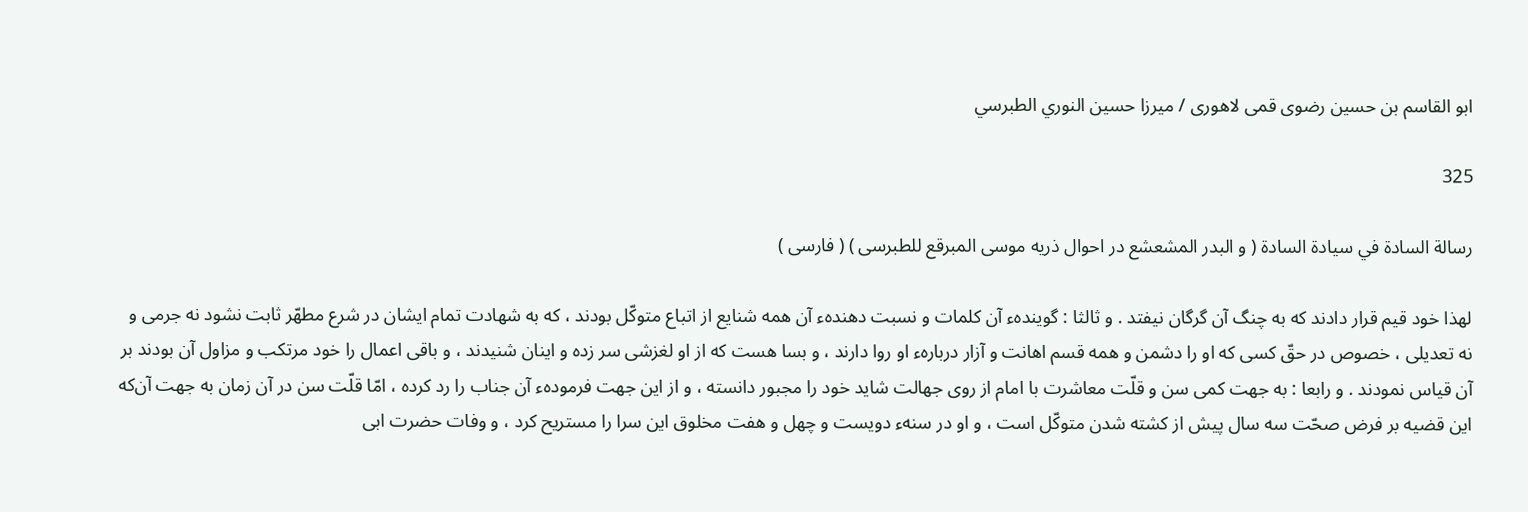ابو القاسم بن حسين رضوى قمى لاهورى / ميرزا حسين النوري الطبرسي

325

رسالة السادة في سيادة السادة ( و البدر المشعشع در احوال ذريه موسى المبرقع للطبرسى ) ( فارسى )

لهذا خود قيم قرار دادند كه به چنگ آن گرگان نيفتد . و ثالثا : گويندهء آن كلمات و نسبت دهندهء آن همه شنايع از اتباع متوكّل بودند ، كه به شهادت تمام ايشان در شرع مطهّر ثابت نشود نه جرمى و نه تعديلى ، خصوص در حقّ كسى كه او را دشمن و همه قسم اهانت و آزار دربارهء او روا دارند ، و بسا هست كه از او لغزشى سر زده و اينان شنيدند ، و باقى اعمال را خود مرتكب و مزاول آن بودند بر آن قياس نمودند . و رابعا : به جهت كمى سن و قلّت معاشرت با امام از روى جهالت شايد خود را مجبور دانسته ، و از اين جهت فرمودهء آن جناب را رد كرده ، امّا قلّت سن در آن زمان به جهت آن‌كه اين قضيه بر فرض صحّت سه سال پيش از كشته شدن متوكّل است ، و او در سنهء دويست و چهل و هفت مخلوق اين سرا را مستريح كرد ، و وفات حضرت ابى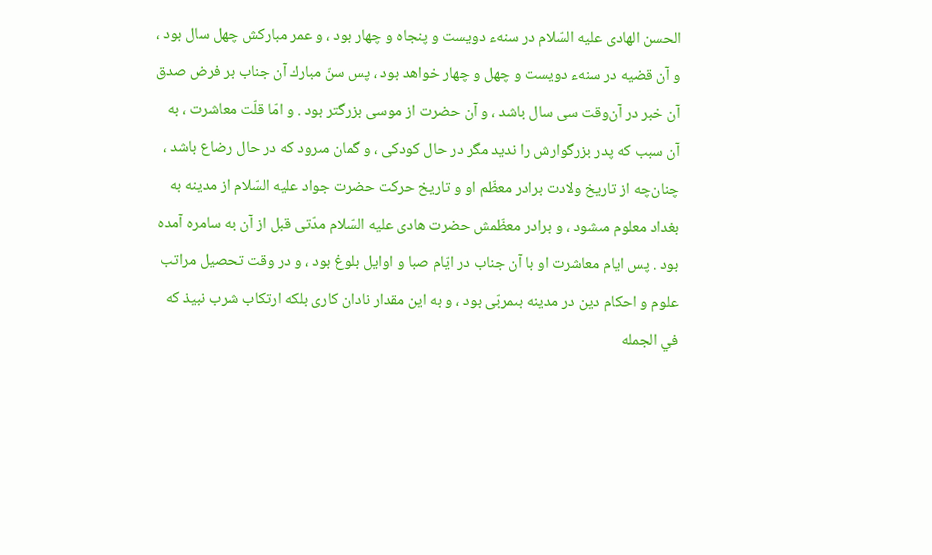الحسن الهادى عليه السّلام در سنهء دويست و پنجاه و چهار بود ، و عمر مباركش چهل سال بود ، و آن قضيه در سنهء دويست و چهل و چهار خواهد بود ، پس سنّ مبارك آن جناب بر فرض صدق آن خبر در آن‌وقت سى سال باشد ، و آن حضرت از موسى بزرگتر بود . و امّا قلّت معاشرت ، به آن سبب كه پدر بزرگوارش را نديد مگر در حال كودكى ، و گمان مىرود كه در حال رضاع باشد ، چنان‌چه از تاريخ ولادت برادر معظّم او و تاريخ حركت حضرت جواد عليه السّلام از مدينه به بغداد معلوم مىشود ، و برادر معظّمش حضرت هادى عليه السّلام مدّتى قبل از آن به سامره آمده بود . پس ايام معاشرت او با آن جناب در ايّام صبا و اوايل بلوغ بود ، و در وقت تحصيل مراتب علوم و احكام دين در مدينه بىمربّى بود ، و به اين مقدار نادان كارى بلكه ارتكاب شرب نبيذ كه في الجمله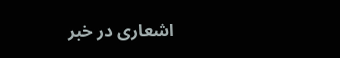اشعارى در خبر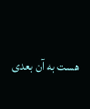هست به آن بعدى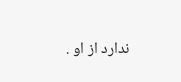ندارد از او .